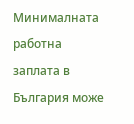Минималната работна заплата в България може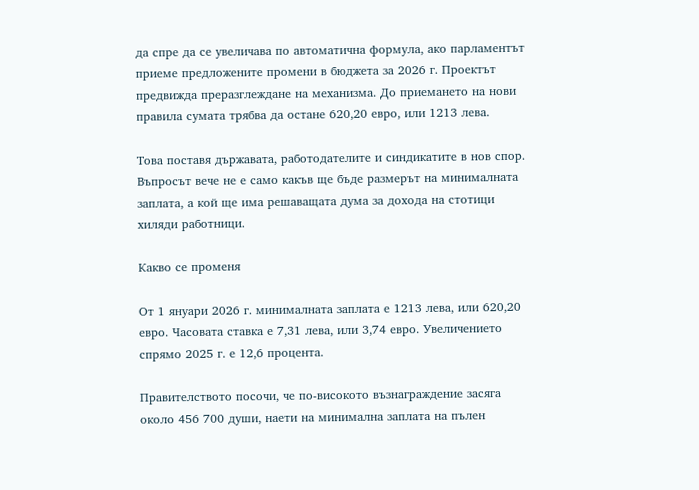да спре да се увеличава по автоматична формула, ако парламентът приеме предложените промени в бюджета за 2026 г. Проектът предвижда преразглеждане на механизма. До приемането на нови правила сумата трябва да остане 620,20 евро, или 1213 лева.

Това поставя държавата, работодателите и синдикатите в нов спор. Въпросът вече не е само какъв ще бъде размерът на минималната заплата, а кой ще има решаващата дума за дохода на стотици хиляди работници.

Какво се променя

От 1 януари 2026 г. минималната заплата е 1213 лева, или 620,20 евро. Часовата ставка е 7,31 лева, или 3,74 евро. Увеличението спрямо 2025 г. е 12,6 процента.

Правителството посочи, че по-високото възнаграждение засяга около 456 700 души, наети на минимална заплата на пълен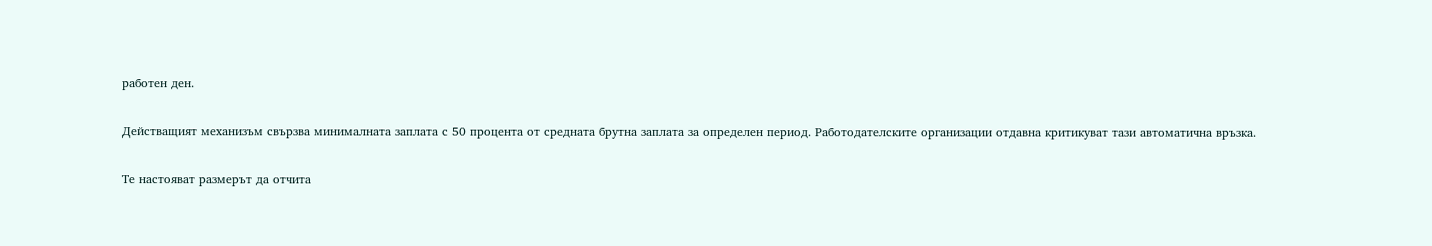работен ден.

Действащият механизъм свързва минималната заплата с 50 процента от средната брутна заплата за определен период. Работодателските организации отдавна критикуват тази автоматична връзка.

Те настояват размерът да отчита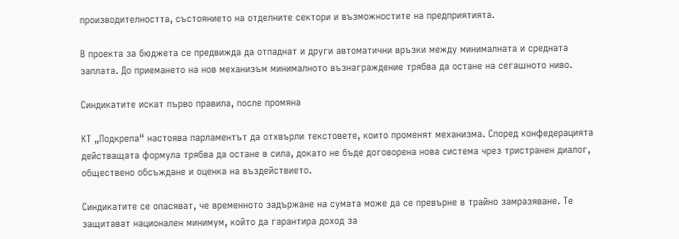производителността, състоянието на отделните сектори и възможностите на предприятията.

В проекта за бюджета се предвижда да отпаднат и други автоматични връзки между минималната и средната заплата. До приемането на нов механизъм минималното възнаграждение трябва да остане на сегашното ниво.

Синдикатите искат първо правила, после промяна

КТ „Подкрепа“ настоява парламентът да отхвърли текстовете, които променят механизма. Според конфедерацията действащата формула трябва да остане в сила, докато не бъде договорена нова система чрез тристранен диалог, обществено обсъждане и оценка на въздействието.

Синдикатите се опасяват, че временното задържане на сумата може да се превърне в трайно замразяване. Те защитават национален минимум, който да гарантира доход за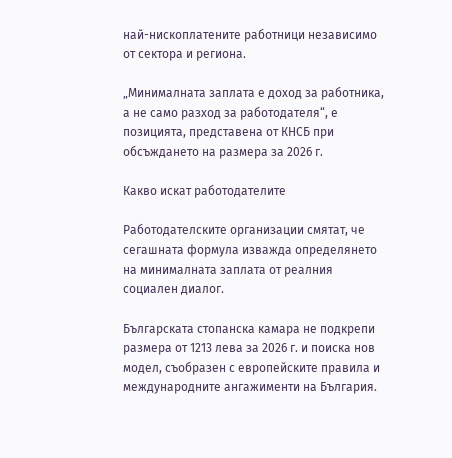най-нископлатените работници независимо от сектора и региона.

„Минималната заплата е доход за работника, а не само разход за работодателя“, е позицията, представена от КНСБ при обсъждането на размера за 2026 г.

Какво искат работодателите

Работодателските организации смятат, че сегашната формула изважда определянето на минималната заплата от реалния социален диалог.

Българската стопанска камара не подкрепи размера от 1213 лева за 2026 г. и поиска нов модел, съобразен с европейските правила и международните ангажименти на България.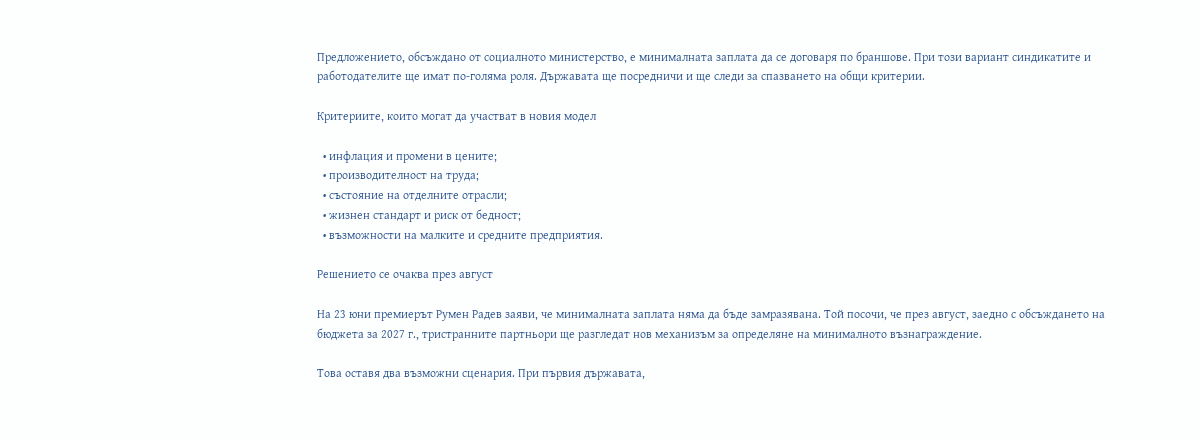Предложението, обсъждано от социалното министерство, е минималната заплата да се договаря по браншове. При този вариант синдикатите и работодателите ще имат по-голяма роля. Държавата ще посредничи и ще следи за спазването на общи критерии.

Критериите, които могат да участват в новия модел

  • инфлация и промени в цените;
  • производителност на труда;
  • състояние на отделните отрасли;
  • жизнен стандарт и риск от бедност;
  • възможности на малките и средните предприятия.

Решението се очаква през август

На 23 юни премиерът Румен Радев заяви, че минималната заплата няма да бъде замразявана. Той посочи, че през август, заедно с обсъждането на бюджета за 2027 г., тристранните партньори ще разгледат нов механизъм за определяне на минималното възнаграждение.

Това оставя два възможни сценария. При първия държавата,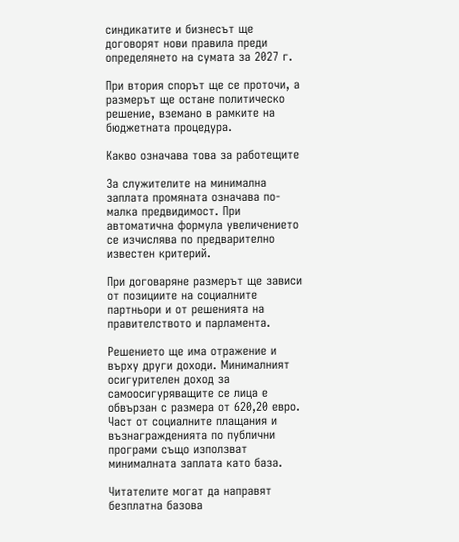синдикатите и бизнесът ще договорят нови правила преди определянето на сумата за 2027 г.

При втория спорът ще се проточи, а размерът ще остане политическо решение, вземано в рамките на бюджетната процедура.

Какво означава това за работещите

За служителите на минимална заплата промяната означава по-малка предвидимост. При автоматична формула увеличението се изчислява по предварително известен критерий.

При договаряне размерът ще зависи от позициите на социалните партньори и от решенията на правителството и парламента.

Решението ще има отражение и върху други доходи. Минималният осигурителен доход за самоосигуряващите се лица е обвързан с размера от 620,20 евро. Част от социалните плащания и възнагражденията по публични програми също използват минималната заплата като база.

Читателите могат да направят безплатна базова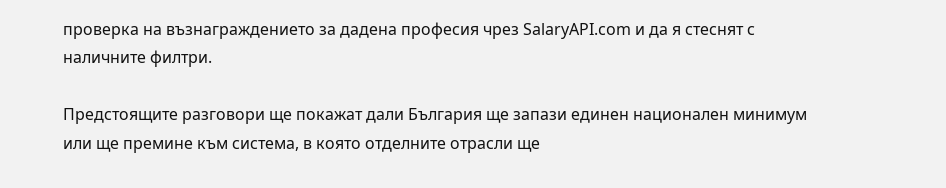проверка на възнаграждението за дадена професия чрез SalaryAPI.com и да я стеснят с наличните филтри.

Предстоящите разговори ще покажат дали България ще запази единен национален минимум или ще премине към система, в която отделните отрасли ще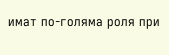имат по-голяма роля при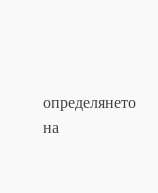определянето на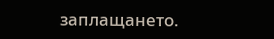заплащането.